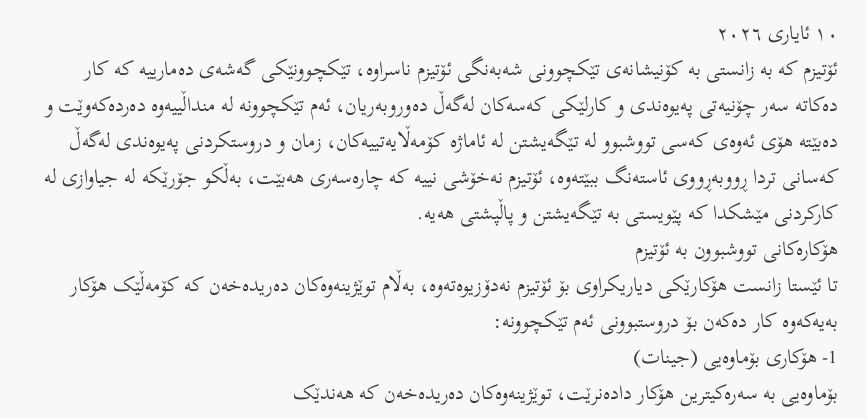١٠ ئایاری ٢٠٢٦
ئۆتیزم کە بە زانستی بە کۆنیشانەی تێکچوونی شەبەنگی ئۆتیزم ناسراوە، تێکچوونێکی گەشەی دەمارییە کە کار دەکاتە سەر چۆنیەتی پەیوەندی و کارلێکی کەسەکان لەگەڵ دەوروبەریان، ئەم تێکچوونە لە منداڵییەوە دەردەکەوێت و دەبێتە هۆی ئەوەی کەسی تووشبوو لە تێگەیشتن لە ئاماژە کۆمەڵایەتییەکان، زمان و دروستکردنی پەیوەندی لەگەڵ کەسانی تردا ڕووبەڕووی ئاستەنگ ببێتەوە، ئۆتیزم نەخۆشی نییە کە چارەسەری هەبێت، بەڵکو جۆرێکە لە جیاوازی لە کارکردنی مێشکدا کە پێویستی بە تێگەیشتن و پاڵپشتی هەیە.
هۆکارەکانی تووشبوون بە ئۆتیزم
تا ئێستا زانست هۆکارێکی دیاریکراوی بۆ ئۆتیزم نەدۆزیوەتەوە، بەڵام توێژینەوەکان دەریدەخەن کە کۆمەڵێک هۆکار بەیەکەوە کار دەکەن بۆ دروستبوونی ئەم تێکچوونە:
1- هۆکاری بۆماوەیی (جینات)
بۆماوەیی بە سەرەکیترین هۆکار دادەنرێت، توێژینەوەکان دەریدەخەن کە هەندێک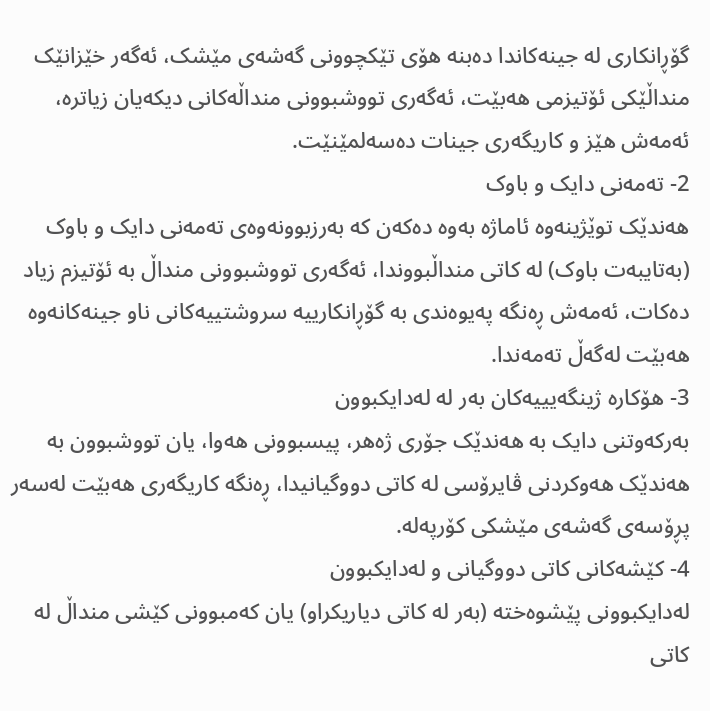گۆڕانکاری لە جینەکاندا دەبنە هۆی تێکچوونی گەشەی مێشک، ئەگەر خێزانێک منداڵێکی ئۆتیزمی هەبێت، ئەگەری تووشبوونی منداڵەکانی دیکەیان زیاترە، ئەمەش هێز و کاریگەری جینات دەسەلمێنێت.
2- تەمەنی دایک و باوک
هەندێک توێژینەوە ئاماژە بەوە دەکەن کە بەرزبوونەوەی تەمەنی دایک و باوک (بەتایبەت باوک) لە کاتی منداڵبووندا، ئەگەری تووشبوونی منداڵ بە ئۆتیزم زیاد دەکات، ئەمەش ڕەنگە پەیوەندی بە گۆڕانکارییە سروشتییەکانی ناو جینەکانەوە هەبێت لەگەڵ تەمەندا.
3- هۆکارە ژینگەیییەکان بەر لە لەدایکبوون
بەرکەوتنی دایک بە هەندێک جۆری ژەهر، پیسبوونی هەوا، یان تووشبوون بە هەندێک هەوکردنی ڤایرۆسی لە کاتی دووگیانیدا، ڕەنگە کاریگەری هەبێت لەسەر پڕۆسەی گەشەی مێشکی کۆرپەلە.
4- کێشەکانی کاتی دووگیانی و لەدایکبوون
لەدایکبوونی پێشوەختە (بەر لە کاتی دیاریکراو) یان کەمبوونی کێشی منداڵ لە کاتی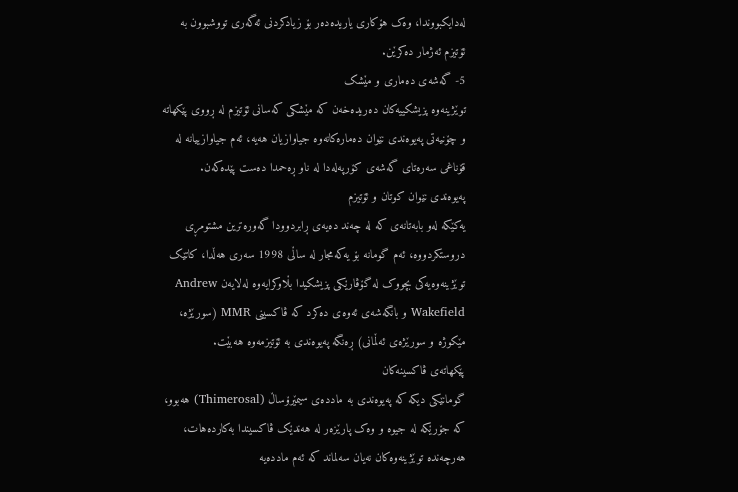لەدایکبووندا، وەک هۆکاری یاریدەدەر بۆ زیادکردنی ئەگەری تووشبوون بە ئۆتیزم ئەژمار دەکرێن.
5- گەشەی دەماری و مێشک
توێژینەوە پزیشکییەکان دەریدەخەن کە مێشکی کەسانی ئۆتیزم لە ڕووی پێکهاتە و چۆنیەتی پەیوەندی نێوان دەمارەکانەوە جیاوازیان هەیە، ئەم جیاوازییانە لە قۆناغی سەرەتای گەشەی کۆرپەلەدا لە ناو ڕەحمدا دەست پێدەکەن.
پەیوەندی نێوان کوتان و ئۆتیزم
یەکێکە لەو بابەتانەی کە لە چەند دەیەی ڕابردوودا گەورەترین مشتومڕی دروستکردووە، ئەم گومانە بۆ یەکەمجار لە ساڵی 1998 سەری هەڵدا، کاتێک توێژینەوەیەکی بچووک لە گۆڤارێکی پزیشکیدا بڵاوکرایەوە لەلایەن Andrew Wakefield و بانگەشەی ئەوەی دەکرد کە ڤاکسینی MMR (سورێژە، مێکوژە و سورێژەی ئەڵمانی) ڕەنگە پەیوەندی بە ئۆتیزمەوە هەبێت.
پێکهاتەی ڤاکسینەکان
گومانێکی دیکە کە پەیوەندی بە ماددەی سیمێرۆساڵ (Thimerosal) هەبوو، کە جۆرێکە لە جیوە و وەک پارێزەر لە هەندێک ڤاکسیندا بەکاردەهات، هەرچەندە توێژینەوەکان نەیان سەلماند کە ئەم ماددەیە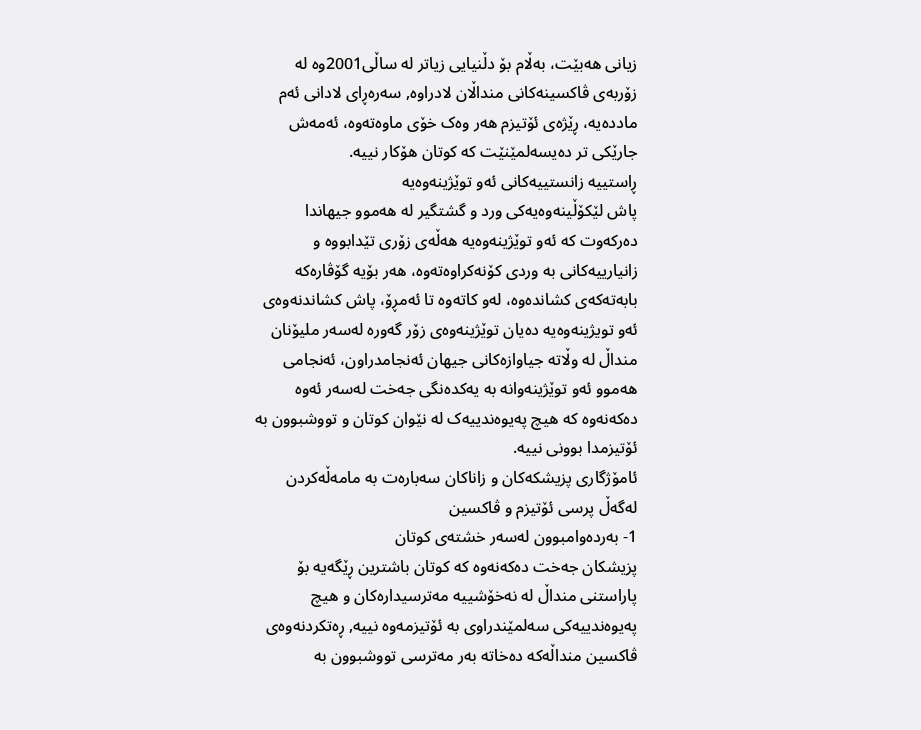زیانی هەبێت، بەڵام بۆ دڵنیایی زیاتر لە ساڵی2001وە لە زۆربەی ڤاکسینەکانی منداڵان لادراوە, سەرەڕای لادانی ئەم ماددەیە، ڕێژەی ئۆتیزم هەر وەک خۆی ماوەتەوە، ئەمەش جارێکی تر دەیسەلمێنێت کە کوتان هۆکار نییە.
ڕاستییە زانستییەکانی ئەو توێژینەوەیە
پاش لێکۆڵینەوەیەکی ورد و گشتگیر لە هەموو جیهاندا دەرکەوت کە ئەو توێژینەوەیە هەڵەی زۆری تێدابووە و زانیارییەکانی بە وردی کۆنەکراوەتەوە، هەر بۆیە گۆڤارەکە بابەتەکەی کشاندەوە، لەو کاتەوە تا ئەمڕۆ، پاش کشاندنەوەی ئەو تویژینەوەیە دەیان توێژینەوەی زۆر گەورە لەسەر ملیۆنان منداڵ لە وڵاتە جیاوازەکانی جیهان ئەنجامدراون، ئەنجامی هەموو ئەو توێژینەوانە بە یەکدەنگی جەخت لەسەر ئەوە دەکەنەوە کە هیچ پەیوەندییەک لە نێوان کوتان و تووشبوون بە ئۆتیزمدا بوونی نییە.
ئامۆژگاری پزیشکەکان و زاناکان سەبارەت بە مامەڵەکردن لەگەڵ پرسی ئۆتیزم و ڤاکسین
1- بەردەوامبوون لەسەر خشتەی کوتان
پزیشکان جەخت دەکەنەوە کە کوتان باشترین ڕێگەیە بۆ پاراستنی منداڵ لە نەخۆشییە مەترسیدارەکان و هیچ پەیوەندییەکی سەلمێندراوی بە ئۆتیزمەوە نییە, ڕەتکردنەوەی ڤاکسین منداڵەکە دەخاتە بەر مەترسی تووشبوون بە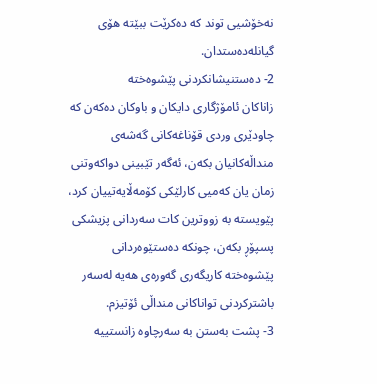نەخۆشیی توند کە دەکرێت ببێتە هۆی گیانلەدەستدان.
2- دەستنیشانکردنی پێشوەختە
زاناکان ئامۆژگاری دایکان و باوکان دەکەن کە چاودێری وردی قۆناغەکانی گەشەی منداڵەکانیان بکەن، ئەگەر تێبینی دواکەوتنی زمان یان کەمیی کارلێکی کۆمەڵایەتییان کرد، پێویستە بە زووترین کات سەردانی پزیشکی پسپۆڕ بکەن، چونکە دەستێوەردانی پێشوەختە کاریگەری گەورەی هەیە لەسەر باشترکردنی تواناکانی منداڵی ئۆتیزم.
3- پشت بەستن بە سەرچاوە زانستییە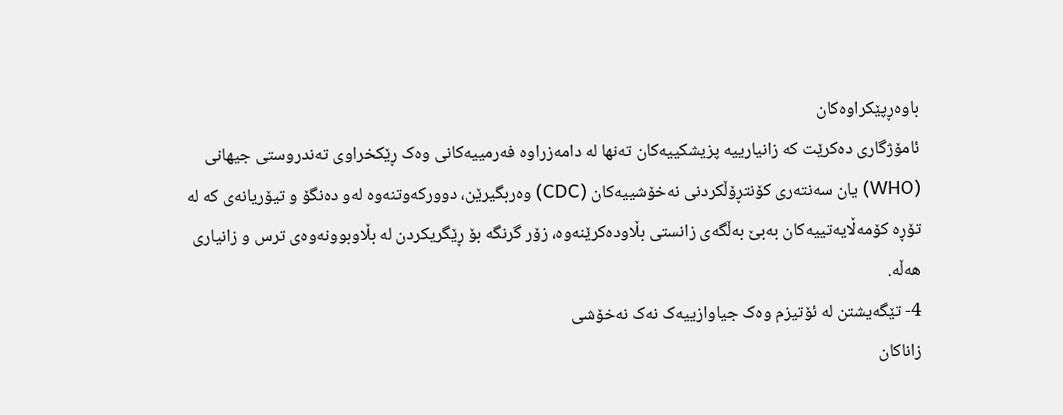باوەڕپێکراوەکان
ئامۆژگاری دەکرێت کە زانیارییە پزیشکییەکان تەنها لە دامەزراوە فەرمییەکانی وەک ڕێکخراوی تەندروستی جیهانی (WHO) یان سەنتەری کۆنتڕۆڵکردنی نەخۆشییەکان (CDC) وەربگیرێن، دوورکەوتنەوە لەو دەنگۆ و تیۆریانەی کە لە تۆڕە کۆمەڵایەتییەکان بەبێ بەڵگەی زانستی بڵاودەکرێنەوە، زۆر گرنگە بۆ ڕێگریکردن لە بڵاوبوونەوەی ترس و زانیاری هەڵە.
4- تێگەیشتن لە ئۆتیزم وەک جیاوازییەک نەک نەخۆشی
زاناکان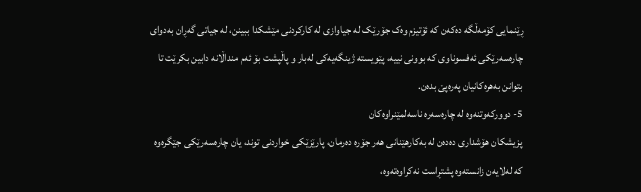ڕێنمایی کۆمەڵگە دەکەن کە ئۆتیزم وەک جۆرێک لە جیاوازی لە کارکردنی مێشکدا ببینن، لە جیاتی گەڕان بەدوای چارەسەرێکی ئەفسوناوی کە بوونی نییە، پێویستە ژینگەیەکی لەبار و پاڵپشت بۆ ئەم منداڵانە دابین بکرێت تا بتوانن بەهرەکانیان پەرەپێ بدەن.
5- دوورکەوتنەوە لە چارەسەرە ناسەلمێنراوەکان
پزیشکان هۆشداری دەدەن لە بەکارهێنانی هەر جۆرە دەرمان، پارێزێکی خواردنی توند، یان چارەسەرێکی جێگرەوە کە لەلایەن زانستەوە پشتڕاست نەکراوەتەوە،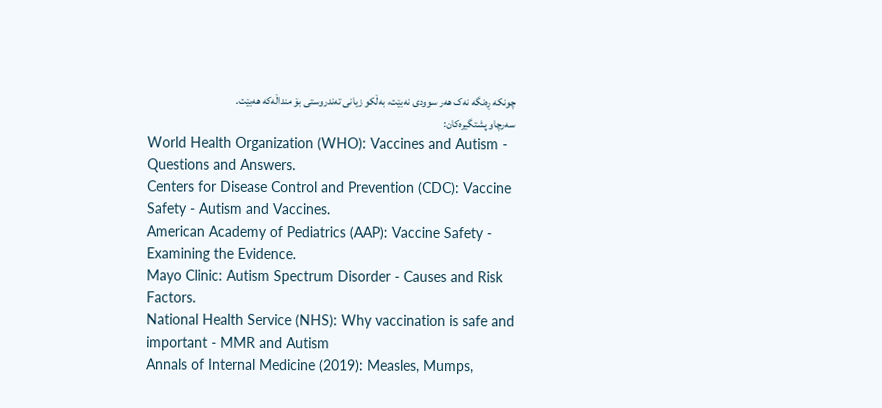چونکە ڕەنگە نەک هەر سوودی نەبێت، بەڵکو زیانی تەندروستی بۆ منداڵەکە هەبێت.
سەرچاو پشتگیرەکان:
World Health Organization (WHO): Vaccines and Autism - Questions and Answers.
Centers for Disease Control and Prevention (CDC): Vaccine Safety - Autism and Vaccines.
American Academy of Pediatrics (AAP): Vaccine Safety - Examining the Evidence.
Mayo Clinic: Autism Spectrum Disorder - Causes and Risk Factors.
National Health Service (NHS): Why vaccination is safe and important - MMR and Autism
Annals of Internal Medicine (2019): Measles, Mumps,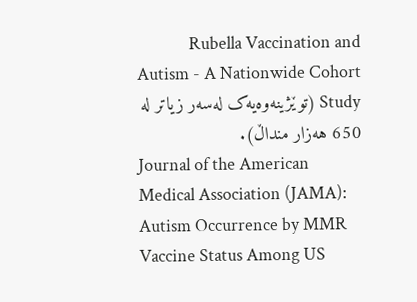Rubella Vaccination and Autism - A Nationwide Cohort Study (توێژینەوەیەک لەسەر زیاتر لە 650 هەزار منداڵ).
Journal of the American Medical Association (JAMA): Autism Occurrence by MMR Vaccine Status Among US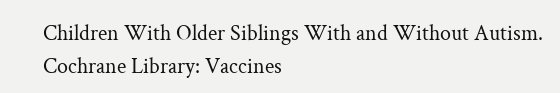Children With Older Siblings With and Without Autism.
Cochrane Library: Vaccines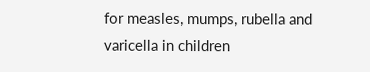for measles, mumps, rubella and varicella in children